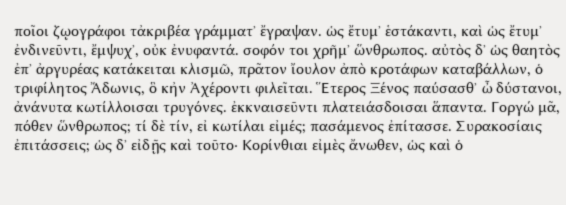ποῖοι ζῳογράφοι τἀκριβέα γράμματʼ ἔγραψαν. ὡς ἔτυμʼ ἑστάκαντι, καὶ ὡς ἔτυμʼ ἐνδινεῦντι, ἔμψυχʼ, οὐκ ἐνυφαντά. σοφόν τοι χρῆμʼ ὥνθρωπος. αὐτὸς δʼ ὡς θαητὸς ἐπʼ ἀργυρέας κατάκειται κλισμῶ, πρᾶτον ἴουλον ἀπὸ κροτάφων καταβάλλων, ὁ τριφίλητος Ἄδωνις, ὃ κἠν Ἀχέροντι φιλεῖται. Ἕτερος Ξένος παύσασθʼ ὦ δύστανοι, ἀνάνυτα κωτίλλοισαι τρυγόνες. ἐκκναισεῦντι πλατειάσδοισαι ἅπαντα. Γοργώ μᾶ, πόθεν ὥνθρωπος; τί δὲ τίν, εἰ κωτίλαι εἰμές; πασάμενος ἐπίτασσε. Συρακοσίαις ἐπιτάσσεις; ὡς δʼ εἰδῇς καὶ τοῦτο· Κορίνθιαι εἰμὲς ἄνωθεν, ὡς καὶ ὁ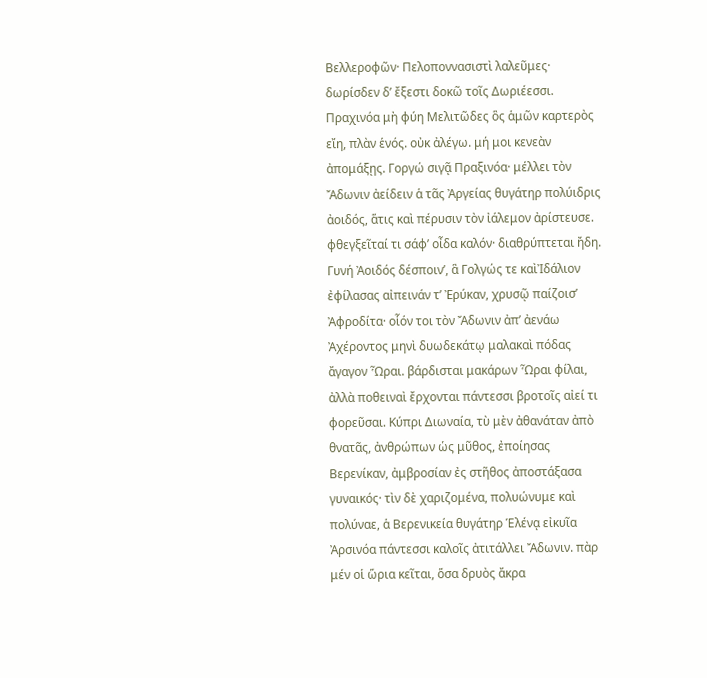Βελλεροφῶν· Πελοποννασιστὶ λαλεῦμες· δωρίσδεν δʼ ἔξεστι δοκῶ τοῖς Δωριέεσσι. Πραχινόα μὴ φύη Μελιτῶδες ὃς ἁμῶν καρτερὸς εἴη, πλὰν ἑνός. οὐκ ἀλέγω. μή μοι κενεὰν ἀπομάξῃς. Γοργώ σιγᾷ Πραξινόα· μέλλει τὸν Ἄδωνιν ἀείδειν ἁ τᾶς Ἀργείας θυγάτηρ πολύιδρις ἀοιδός, ἅτις καὶ πέρυσιν τὸν ἰάλεμον ἀρίστευσε. φθεγξεῖταί τι σάφʼ οἶδα καλόν· διαθρύπτεται ἤδη. Γυνή Ἀοιδός δέσποινʼ, ἃ Γολγώς τε καὶἸδάλιον ἐφίλασας αἰπεινάν τʼ Ἐρύκαν, χρυσῷ παίζοισʼ Ἀφροδίτα· οἷόν τοι τὸν Ἄδωνιν ἀπʼ ἀενάω Ἀχέροντος μηνὶ δυωδεκάτῳ μαλακαὶ πόδας ἄγαγον Ὧραι. βάρδισται μακάρων Ὧραι φίλαι, ἀλλὰ ποθειναὶ ἔρχονται πάντεσσι βροτοῖς αἰεί τι φορεῦσαι. Κύπρι Διωναία, τὺ μὲν ἀθανάταν ἀπὸ θνατᾶς, ἀνθρώπων ὡς μῦθος, ἐποίησας Βερενίκαν, ἀμβροσίαν ἐς στῆθος ἀποστάξασα γυναικός· τὶν δὲ χαριζομένα, πολυώνυμε καὶ πολύναε, ἁ Βερενικεία θυγάτηρ Ἑλένᾳ εἰκυῖα Ἀρσινόα πάντεσσι καλοῖς ἀτιτάλλει Ἄδωνιν. πὰρ μέν οἱ ὥρια κεῖται, ὅσα δρυὸς ἄκρα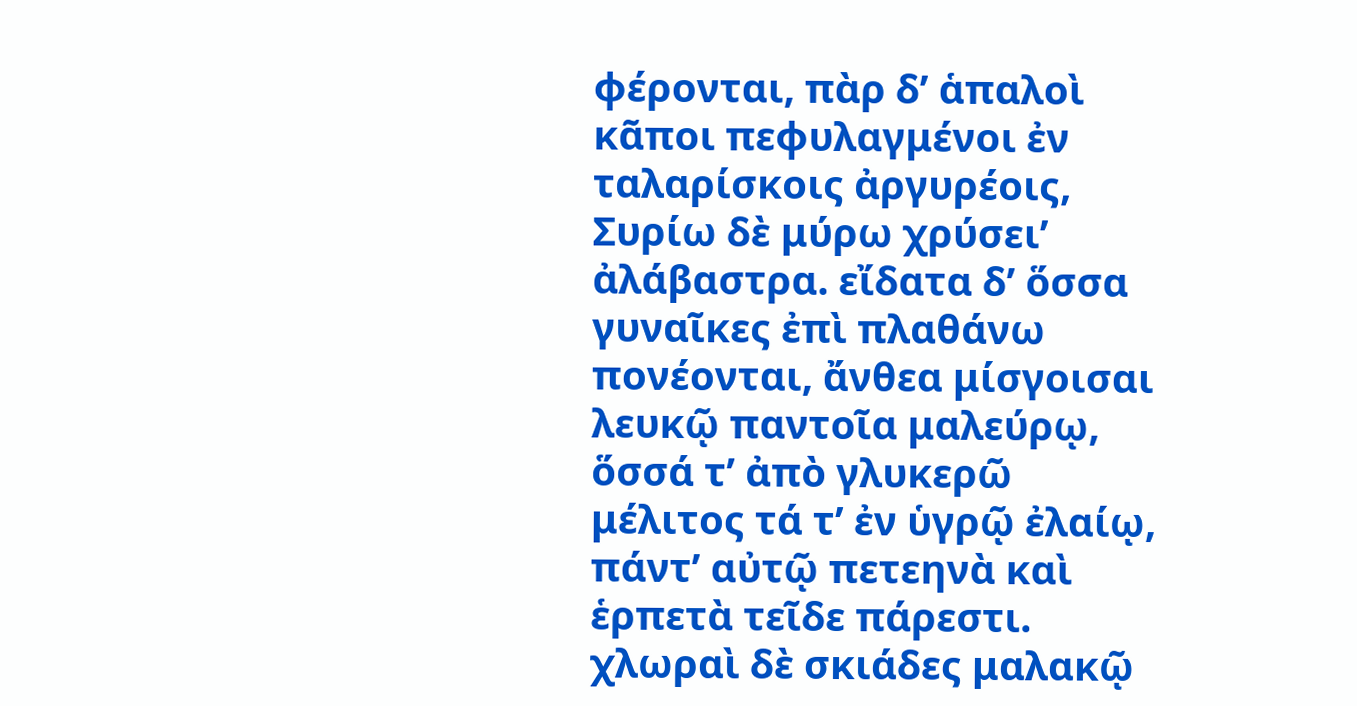φέρονται, πὰρ δʼ ἁπαλοὶ κᾶποι πεφυλαγμένοι ἐν ταλαρίσκοις ἀργυρέοις, Συρίω δὲ μύρω χρύσειʼ ἀλάβαστρα. εἴδατα δʼ ὅσσα γυναῖκες ἐπὶ πλαθάνω πονέονται, ἄνθεα μίσγοισαι λευκῷ παντοῖα μαλεύρῳ, ὅσσά τʼ ἀπὸ γλυκερῶ μέλιτος τά τʼ ἐν ὑγρῷ ἐλαίῳ, πάντʼ αὐτῷ πετεηνὰ καὶ ἑρπετὰ τεῖδε πάρεστι. χλωραὶ δὲ σκιάδες μαλακῷ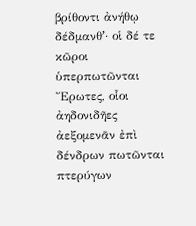βρίθοντι ἀνήθῳ δέδμανθʼ· οἱ δέ τε κῶροι ὑπερπωτῶνται Ἔρωτες, οἷοι ἀηδονιδῆες ἀεξομενᾶν ἐπὶ δένδρων πωτῶνται πτερύγων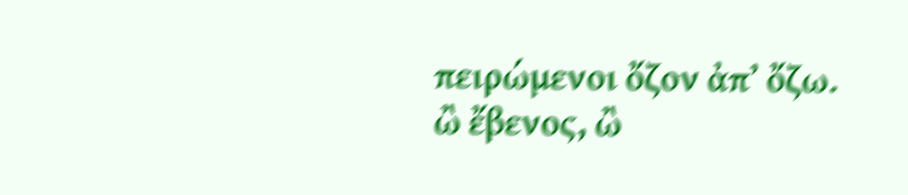πειρώμενοι ὄζον ἀπʼ ὄζω. ὢ ἔβενος, ὢ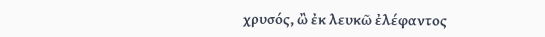χρυσός, ὢ ἐκ λευκῶ ἐλέφαντος